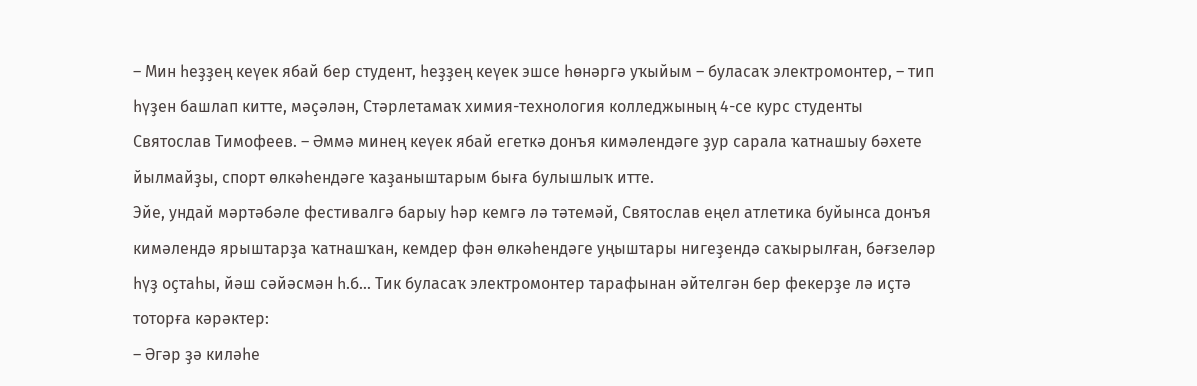– Мин һеҙҙең кеүек ябай бер студент, һеҙҙең кеүек эшсе һөнәргә уҡыйым – буласаҡ электромонтер, – тип һүҙен башлап китте, мәҫәлән, Стәрлетамаҡ химия-технология колледжының 4-се курс студенты Святослав Тимофеев. – Әммә минең кеүек ябай егеткә донъя кимәлендәге ҙур сарала ҡатнашыу бәхете йылмайҙы, спорт өлкәһендәге ҡаҙаныштарым быға булышлыҡ итте.
Эйе, ундай мәртәбәле фестивалгә барыу һәр кемгә лә тәтемәй, Святослав еңел атлетика буйынса донъя кимәлендә ярыштарҙа ҡатнашҡан, кемдер фән өлкәһендәге уңыштары нигеҙендә саҡырылған, бәғзеләр һүҙ оҫтаһы, йәш сәйәсмән һ.б... Тик буласаҡ электромонтер тарафынан әйтелгән бер фекерҙе лә иҫтә тоторға кәрәктер:
– Әгәр ҙә киләһе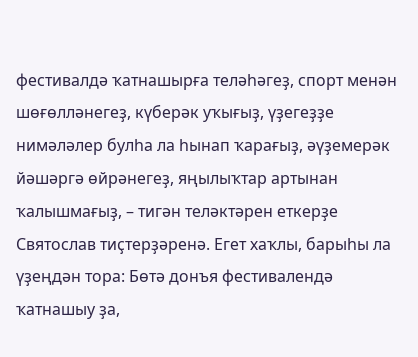фестивалдә ҡатнашырға теләһәгеҙ, спорт менән шөғөлләнегеҙ, күберәк уҡығыҙ, үҙегеҙҙе нимәләлер булһа ла һынап ҡарағыҙ, әүҙемерәк йәшәргә өйрәнегеҙ, яңылыҡтар артынан ҡалышмағыҙ, – тигән теләктәрен еткерҙе Святослав тиҫтерҙәренә. Егет хаҡлы, барыһы ла үҙеңдән тора: Бөтә донъя фестивалендә ҡатнашыу ҙа,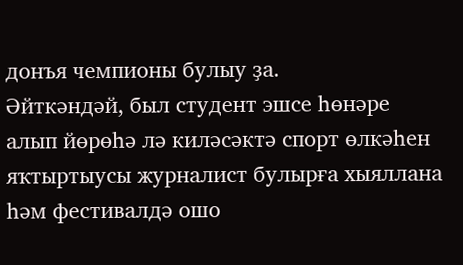донъя чемпионы булыу ҙа.
Әйткәндәй, был студент эшсе һөнәре алып йөрөһә лә киләсәктә спорт өлкәһен яҡтыртыусы журналист булырға хыяллана һәм фестивалдә ошо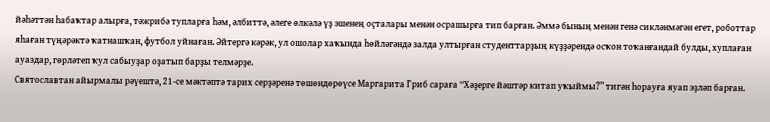йәһәттән һабаҡтар алырға, тәжрибә тупларға һәм, әлбиттә, әлеге өлкәлә үҙ эшенең оҫталары менән осрашырға тип барған. Әммә бының менән генә сикләнмәгән егет, роботтар яһаған түңәрәктә ҡатнашҡан, футбол уйнаған. Әйтергә кәрәк, ул ошолар хаҡында һөйләгәндә залда ултырған студенттарҙың күҙҙәрендә осҡон тоҡанғандай булды, хуплаған ауаздар, гөрләтеп ҡул сабыуҙар оҙатып барҙы телмәрҙе.
Святославтан айырмалы рәүештә, 21-се мәктәптә тарих серҙәренә төшөндөрөүсе Маргарита Гриб сараға “Хәҙерге йәштәр китап уҡыймы?” тигән һорауға яуап эҙләп барған.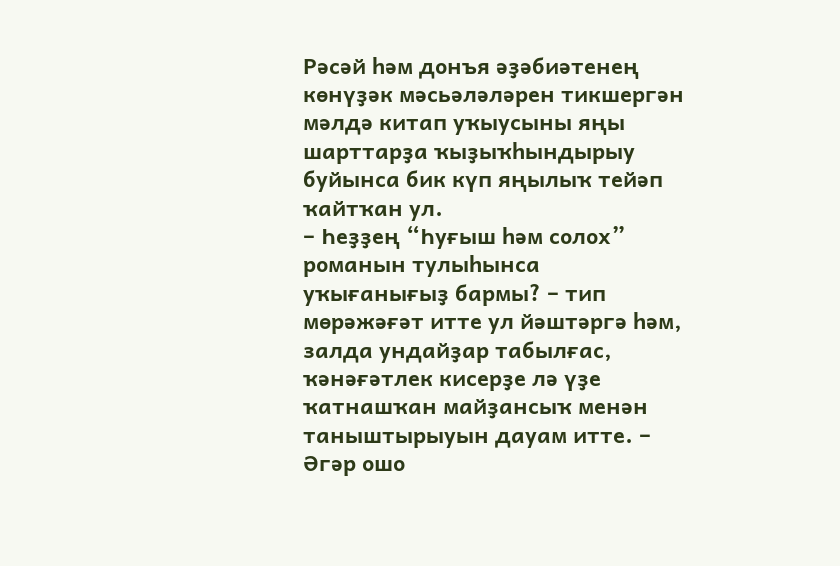Рәсәй һәм донъя әҙәбиәтенең көнүҙәк мәсьәләләрен тикшергән мәлдә китап уҡыусыны яңы шарттарҙа ҡыҙыҡһындырыу буйынса бик күп яңылыҡ тейәп ҡайтҡан ул.
– Һеҙҙең “Һуғыш һәм солох” романын тулыһынса уҡығанығыҙ бармы? – тип мөрәжәғәт итте ул йәштәргә һәм, залда ундайҙар табылғас, ҡәнәғәтлек кисерҙе лә үҙе ҡатнашҡан майҙансыҡ менән таныштырыуын дауам итте. – Әгәр ошо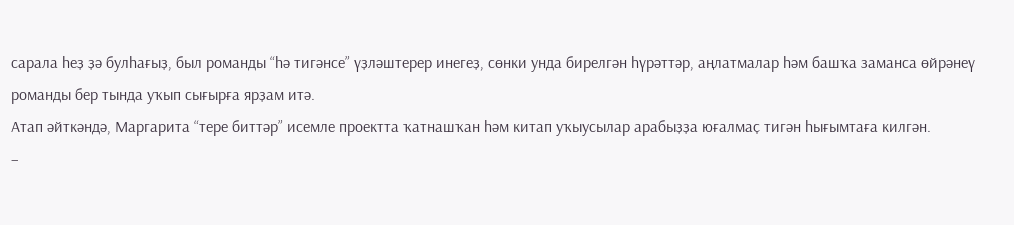сарала һеҙ ҙә булһағыҙ, был романды “һә тигәнсе” үҙләштерер инегеҙ, сөнки унда бирелгән һүрәттәр, аңлатмалар һәм башҡа заманса өйрәнеү романды бер тында уҡып сығырға ярҙам итә.
Атап әйткәндә, Маргарита “тере биттәр” исемле проектта ҡатнашҡан һәм китап уҡыусылар арабыҙҙа юғалмаҫ тигән һығымтаға килгән.
–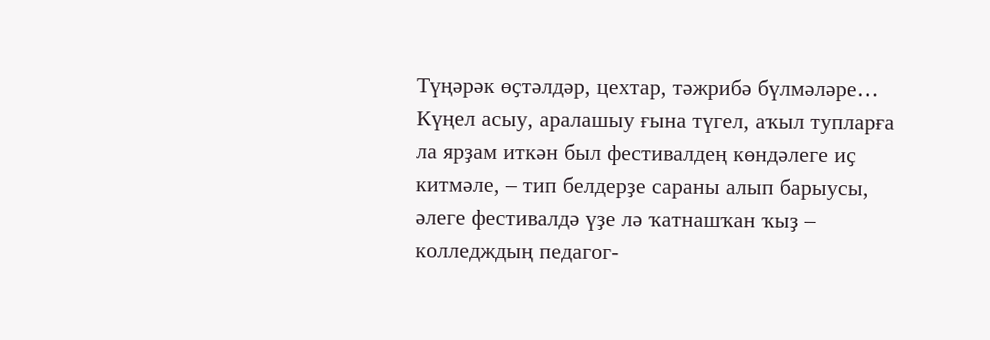Түңәрәк өҫтәлдәр, цехтар, тәжрибә бүлмәләре… Күңел асыу, аралашыу ғына түгел, аҡыл тупларға ла ярҙам иткән был фестивалдең көндәлеге иҫ китмәле, – тип белдерҙе сараны алып барыусы, әлеге фестивалдә үҙе лә ҡатнашҡан ҡыҙ – колледждың педагог-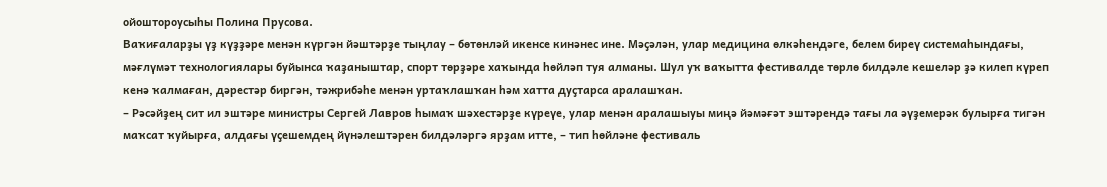ойоштороусыһы Полина Прусова.
Ваҡиғаларҙы үҙ күҙҙәре менән күргән йәштәрҙе тыңлау – бөтөнләй икенсе кинәнес ине. Мәҫәлән, улар медицина өлкәһендәге, белем биреү системаһындағы, мәғлүмәт технологиялары буйынса ҡаҙаныштар, спорт төрҙәре хаҡында һөйләп туя алманы. Шул уҡ ваҡытта фестивалде төрлө билдәле кешеләр ҙә килеп күреп кенә ҡалмаған, дәрестәр биргән, тәжрибәһе менән уртаҡлашҡан һәм хатта дуҫтарса аралашҡан.
– Рәсәйҙең сит ил эштәре министры Сергей Лавров һымаҡ шәхестәрҙе күреүе, улар менән аралашыуы миңә йәмәғәт эштәрендә тағы ла әүҙемерәк булырға тигән маҡсат ҡуйырға, алдағы үҫешемдең йүнәлештәрен билдәләргә ярҙам итте, – тип һөйләне фестиваль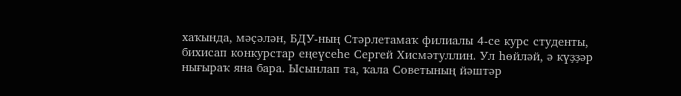хаҡында, мәҫәлән, БДУ-ның Стәрлетамаҡ филиалы 4-се курс студенты, бихисап конкурстар еңеүсеһе Сергей Хисмәтуллин. Ул һөйләй, ә күҙҙәр нығыраҡ яна бара. Ысынлап та, ҡала Советының йәштәр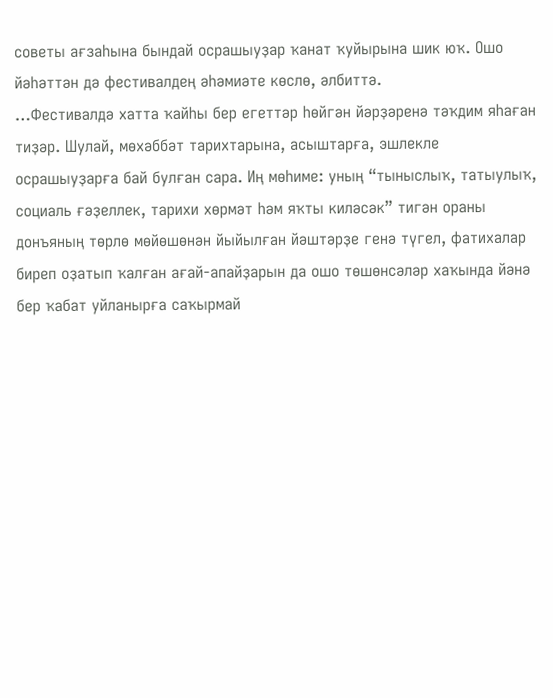советы ағзаһына бындай осрашыуҙар ҡанат ҡуйырына шик юҡ. Ошо йәһәттән дә фестивалдең әһәмиәте көслө, әлбиттә.
…Фестивалдә хатта ҡайһы бер егеттәр һөйгән йәрҙәренә тәҡдим яһаған тиҙәр. Шулай, мөхәббәт тарихтарына, асыштарға, эшлекле осрашыуҙарға бай булған сара. Иң мөһиме: уның “тыныслыҡ, татыулыҡ, социаль ғәҙеллек, тарихи хөрмәт һәм яҡты киләсәк” тигән ораны донъяның төрлө мөйөшөнән йыйылған йәштәрҙе генә түгел, фатихалар биреп оҙатып ҡалған ағай-апайҙарын да ошо төшөнсәләр хаҡында йәнә бер ҡабат уйланырға саҡырмай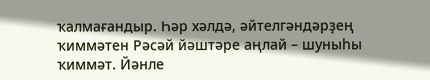ҡалмағандыр. Һәр хәлдә, әйтелгәндәрҙең ҡиммәтен Рәсәй йәштәре аңлай – шуныһы ҡиммәт. Йәнле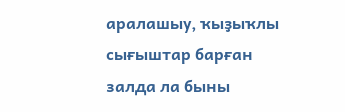аралашыу, ҡыҙыҡлы сығыштар барған залда ла быны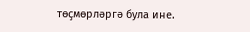төҫмөрләргә була ине.